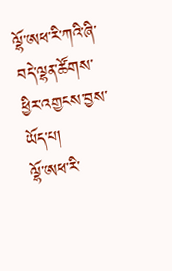ལྷོ་ཨཕ་རི་ཀའི་ཞི་བདེ་ལྷན་ཚོགས་ཕྱིར་འགྱངས་བྱས་ཡོད་པ།
ལྷོ་ཨཕ་རི་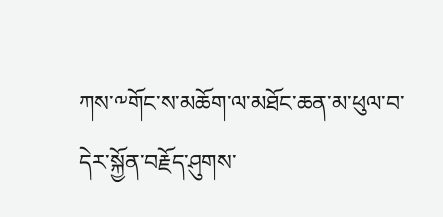ཀས་༸གོང་ས་མཆོག་ལ་མཐོང་ཆན་མ་ཕུལ་བ་དེར་སྐྱོན་བརྗོད་ཤུགས་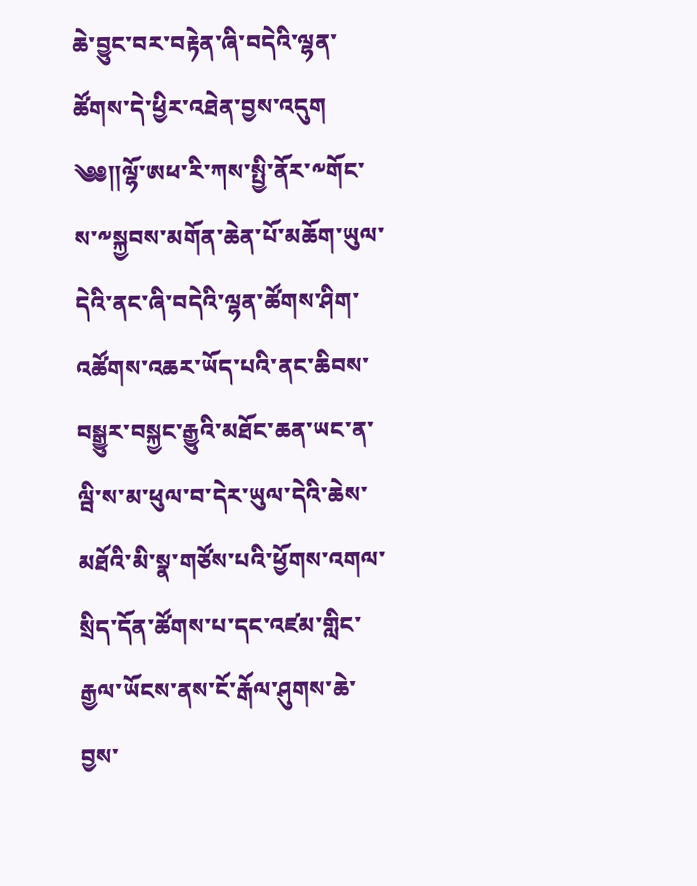ཆེ་བྱུང་བར་བརྟེན་ཞི་བདེའི་ལྷན་ཚོགས་དེ་ཕྱིར་འཐེན་བྱས་འདུག
༄༅༎ལྷོ་ཨཕ་རི་ཀས་སྤྱི་ནོར་༸གོང་ས་༸སྐྱབས་མགོན་ཆེན་པོ་མཆོག་ཡུལ་དེའི་ནང་ཞི་བདེའི་ལྷན་ཚོགས་ཤིག་འཚོགས་འཆར་ཡོད་པའི་ནང་ཆིབས་བསྒྱུར་བསྐྱང་རྒྱུའི་མཐོང་ཆན་ཡང་ན་ལྦི་ས་མ་ཕུལ་བ་དེར་ཡུལ་དེའི་ཆེས་མཐོའི་མི་སྣ་གཙོས་པའི་ཕྱོགས་འགལ་སྲིད་དོན་ཚོགས་པ་དང་འཛམ་གླིང་རྒྱལ་ཡོངས་ནས་ངོ་རྒོལ་ཤུགས་ཆེ་བྱས་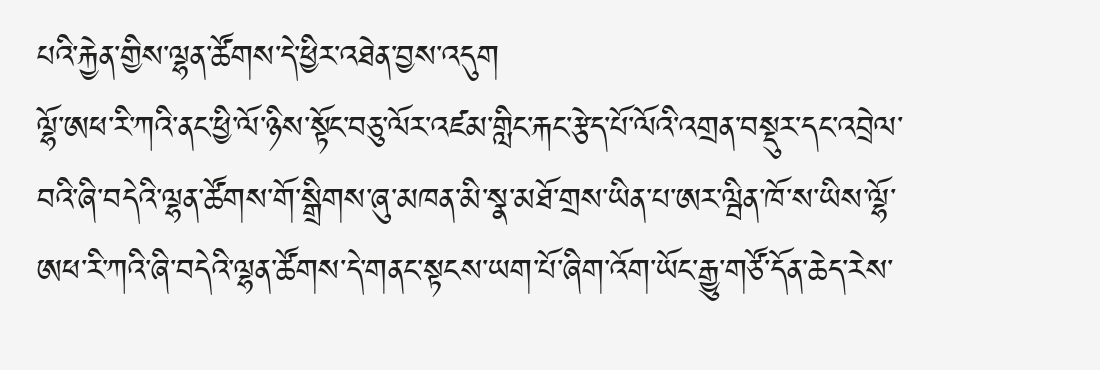པའི་རྐྱེན་གྱིས་ལྷན་ཚོགས་དེ་ཕྱིར་འཐེན་བྱས་འདུག
ལྷོ་ཨཕ་རི་ཀའི་ནང་ཕྱི་ལོ་ཉིས་སྟོང་བཅུ་ལོར་འཛམ་གླིང་རྐང་རྩེད་པོ་ལོའི་འགྲན་བསྡུར་དང་འབྲེལ་བའི་ཞི་བདེའི་ལྷན་ཚོགས་གོ་སྒྲིགས་ཞུ་མཁན་མི་སྣ་མཐོ་གྲས་ཡིན་པ་ཨར་ལྦིན་ཁོ་ས་ཡིས་ལྷོ་ཨཕ་རི་ཀའི་ཞི་བདེའི་ལྷན་ཚོགས་དེ་གནང་སྟངས་ཡག་པོ་ཞིག་འོག་ཡོང་རྒྱུ་གཙོ་དོན་ཆེད་རེས་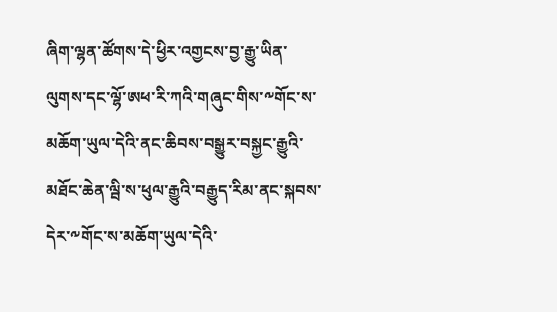ཞིག་ལྷན་ཚོགས་དེ་ཕྱིར་འགྱངས་བྱ་རྒྱུ་ཡིན་ལུགས་དང་ལྷོ་ཨཕ་རི་ཀའི་གཞུང་གིས་༸གོང་ས་མཆོག་ཡུལ་དེའི་ནང་ཆིབས་བསྒྱུར་བསྐྱང་རྒྱུའི་མཐོང་ཆེན་ལྦི་ས་ཕུལ་རྒྱུའི་བརྒྱུད་རིམ་ནང་སྐབས་དེར་༸གོང་ས་མཆོག་ཡུལ་དེའི་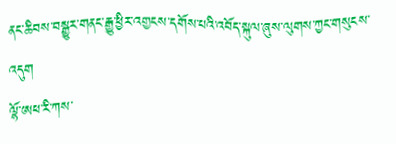ནང་ཆིབས་བསྒྱུར་གནང་རྒྱུ་ཕྱིར་འགྱངས་དགོས་པའི་འབོད་སྐུལ་ཞུས་ལུགས་ཀྱང་གསུངས་འདུག
ལྷོ་ཨཕ་རི་ཀས་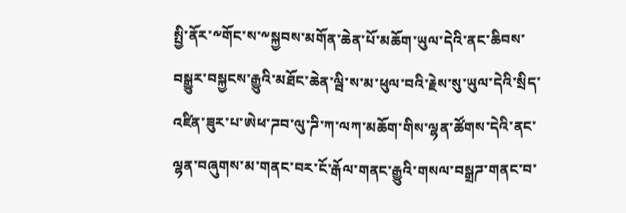སྤྱི་ནོར་༸གོང་ས་༸སྐྱབས་མགོན་ཆེན་པོ་མཆོག་ཡུལ་དེའི་ནང་ཆིབས་བསྒྱུར་བསྐྱངས་རྒྱུའི་མཐོང་ཆེན་ལྦི་ས་མ་ཕུལ་བའི་རྗེས་སུ་ཡུལ་དེའི་སྲིད་འཛིན་ཟུར་པ་ཨེཕ་ཌབ་ལུ་ཌི་ཀ་ལཀ་མཆོག་གིས་ལྷན་ཚོགས་དེའི་ནང་ལྷན་བཞུགས་མ་གནང་བར་ངོ་རྒོལ་གནང་རྒྱུའི་གསལ་བསྒྲཌ་གནང་བ་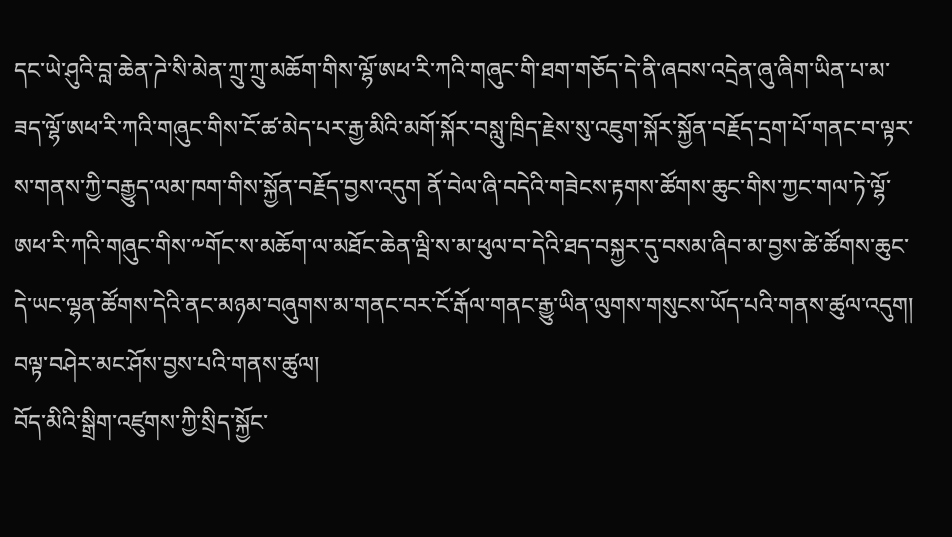དང་ཡེ་ཤུའི་བླ་ཆེན་ཌེ་སི་མེན་ཀྲུ་ཀྲུ་མཆོག་གིས་ལྷོ་ཨཕ་རི་ཀའི་གཞུང་གི་ཐག་གཅོད་དེ་ནི་ཞབས་འདྲེན་ཞུ་ཞིག་ཡིན་པ་མ་ཟད་ལྷོ་ཨཕ་རི་ཀའི་གཞུང་གིས་ངོ་ཚ་མེད་པར་རྒྱ་མིའི་མགོ་སྐོར་བསླུ་ཁྲིད་རྗེས་སུ་འཇུག་སྐོར་སྐྱོན་བརྗོད་དྲག་པོ་གནང་བ་ལྟར་ས་གནས་ཀྱི་བརྒྱུད་ལམ་ཁག་གིས་སྐྱོན་བརྗོད་བྱས་འདུག ནོ་བེལ་ཞི་བདེའི་གཟེངས་རྟགས་ཚོགས་ཆུང་གིས་ཀྱང་གལ་ཏེ་ལྷོ་ཨཕ་རི་ཀའི་གཞུང་གིས་༸གོང་ས་མཆོག་ལ་མཐོང་ཆེན་ལྦི་ས་མ་ཕུལ་བ་དེའི་ཐད་བསྐྱར་དུ་བསམ་ཞིབ་མ་བྱས་ཚེ་ཚོགས་ཆུང་དེ་ཡང་ལྷན་ཚོགས་དེའི་ནང་མཉམ་བཞུགས་མ་གནང་བར་ངོ་རྒོལ་གནང་རྒྱུ་ཡིན་ལུགས་གསུངས་ཡོད་པའི་གནས་ཚུལ་འདུག།
བལྟ་བཤེར་མང་ཤོས་བྱས་པའི་གནས་ཚུལ།
བོད་མིའི་སྒྲིག་འཛུགས་ཀྱི་སྲིད་སྐྱོང་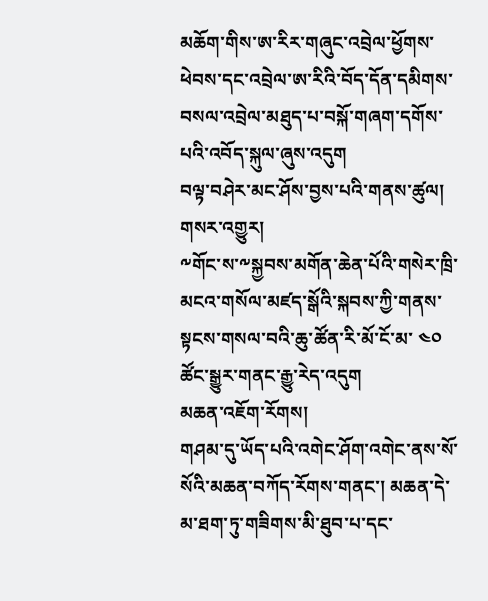མཆོག་གིས་ཨ་རིར་གཞུང་འབྲེལ་ཕྱོགས་ཕེབས་དང་འབྲེལ་ཨ་རིའི་བོད་དོན་དམིགས་བསལ་འབྲེལ་མཐུད་པ་བསྐོ་གཞག་དགོས་པའི་འབོད་སྐུལ་ཞུས་འདུག
བལྟ་བཤེར་མང་ཤོས་བྱས་པའི་གནས་ཚུལ།
གསར་འགྱུར།
༸གོང་ས་༸སྐྱབས་མགོན་ཆེན་པོའི་གསེར་ཁྲི་མངའ་གསོལ་མཛད་སྒོའི་སྐབས་ཀྱི་གནས་སྟངས་གསལ་བའི་ཆུ་ཚོན་རི་མོ་ངོ་མ་ ༤༠ ཚོང་སྒྱུར་གནང་རྒྱུ་རེད་འདུག
མཆན་འཇོག་རོགས།
གཤམ་དུ་ཡོད་པའི་འགེང་ཤོག་འགེང་ནས་སོ་སོའི་མཆན་བཀོད་རོགས་གནང་། མཆན་དེ་མ་ཐག་ཏུ་གཟིགས་མི་ཐུབ་པ་དང་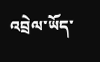འབྲེལ་ཡོད་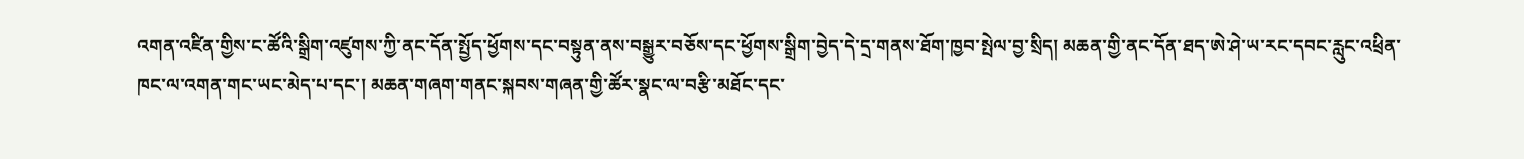འགན་འཛིན་གྱིས་ང་ཚོའི་སྒྲིག་འཛུགས་ཀྱི་ནང་དོན་སྤྱོད་ཕྱོགས་དང་བསྟུན་ནས་བསྒྱུར་བཅོས་དང་ཕྱོགས་སྒྲིག་བྱེད་དེ་དྲ་གནས་ཐོག་ཁྱབ་སྤེལ་བྱ་སྲིད། མཆན་གྱི་ནང་དོན་ཐད་ཨེ་ཤེ་ཡ་རང་དབང་རླུང་འཕྲིན་ཁང་ལ་འགན་གང་ཡང་མེད་པ་དང་། མཆན་གཞག་གནང་སྐབས་གཞན་གྱི་ཚོར་སྣང་ལ་བརྩི་མཐོང་དང་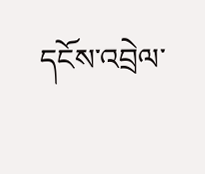དངོས་འབྲེལ་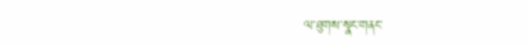ལ་ཐུགས་སྣང་གནང་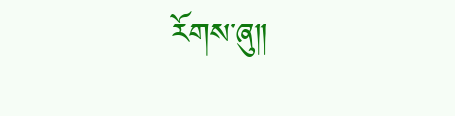རོགས་ཞུ༎